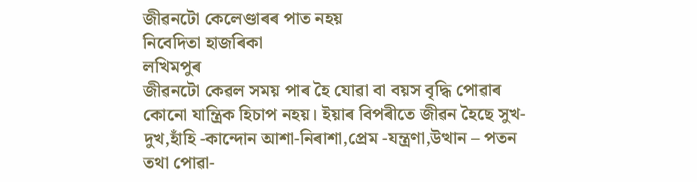জীৱনটো কেলেণ্ডাৰৰ পাত নহয়
নিবেদিতা হাজৰিকা
লখিমপুৰ
জীৱনটো কেৱল সময় পাৰ হৈ যোৱা বা বয়স বৃদ্ধি পোৱাৰ কোনো যান্ত্ৰিক হিচাপ নহয়। ইয়াৰ বিপৰীতে জীৱন হৈছে সুখ-দুখ,হাঁহি -কান্দোন আশা-নিৰাশা,প্ৰেম -যন্ত্ৰণা,উত্থান – পতন তথা পোৱা-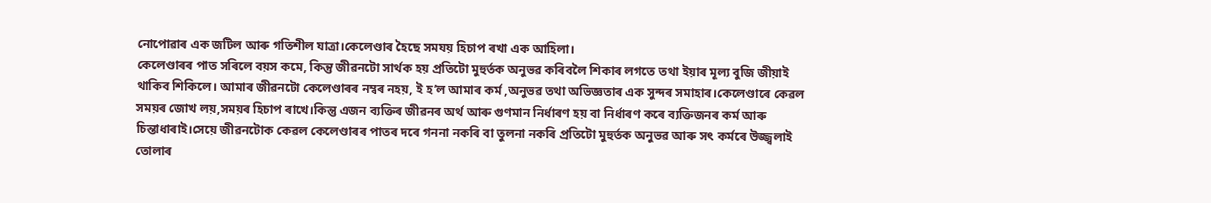নোপোৱাৰ এক জটিল আৰু গতিশীল যাত্ৰা।কেলেণ্ডাৰ হৈছে সমযয় হিচাপ ৰখা এক আহিলা।
কেলেণ্ডাৰৰ পাত সৰিলে বয়স কমে, কিন্তু জীৱনটো সাৰ্থক হয় প্ৰতিটো মুহুৰ্তক অনুভৱ কৰিবলৈ শিকাৰ লগতে তথা ইয়াৰ মূল্য বুজি জীয়াই থাকিব শিকিলে। আমাৰ জীৱনটো কেলেণ্ডাৰৰ নম্বৰ নহয়, ই হ’ল আমাৰ কৰ্ম ,অনুভৱ তথা অভিজ্ঞতাৰ এক সুন্দৰ সমাহাৰ।কেলেণ্ডাৰে কেৱল সময়ৰ জোখ লয়,সময়ৰ হিচাপ ৰাখে।কিন্তু এজন ব্যক্তিৰ জীৱনৰ অৰ্থ আৰু গুণমান নিৰ্ধাৰণ হয় বা নিৰ্ধাৰণ কৰে ব্যক্তিজনৰ কৰ্ম আৰু চিন্তাধাৰাই।সেয়ে জীৱনটোক কেৱল কেলেণ্ডাৰৰ পাতৰ দৰে গননা নকৰি বা তুলনা নকৰি প্ৰতিটো মুহুৰ্তক অনুভৱ আৰু সৎ কৰ্মৰে উজ্জ্বলাই তোলাৰ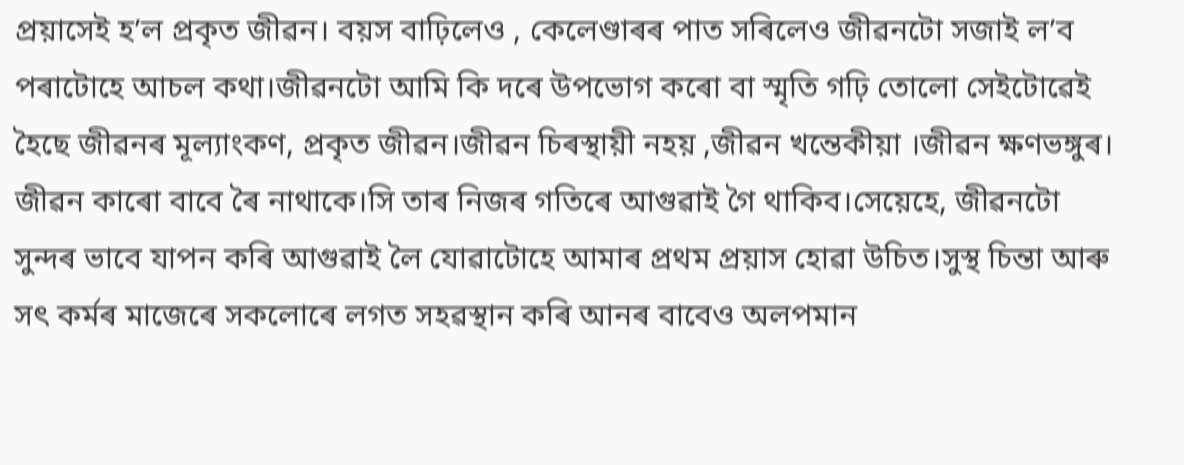প্ৰয়াসেই হ’ল প্ৰকৃত জীৱন। বয়স বাঢ়িলেও , কেলেণ্ডাৰৰ পাত সৰিলেও জীৱনটো সজাই ল’ব পৰাটোহে আচল কথা।জীৱনটো আমি কি দৰে উপভোগ কৰো বা স্মৃতি গঢ়ি তোলো সেইটোৱেই হৈছে জীৱনৰ মূল্যাংকণ, প্ৰকৃত জীৱন।জীৱন চিৰস্থায়ী নহয় ,জীৱন খন্তেকীয়া ।জীৱন ক্ষণভঙ্গুৰ। জীৱন কাৰো বাবে ৰৈ নাথাকে।সি তাৰ নিজৰ গতিৰে আগুৱাই গৈ থাকিব।সেয়েহে, জীৱনটো সুন্দৰ ভাবে যাপন কৰি আগুৱাই লৈ যোৱাটোহে আমাৰ প্ৰথম প্ৰয়াস হোৱা উচিত।সুস্থ চিন্তা আৰু সৎ কৰ্মৰ মাজেৰে সকলোৰে লগত সহৱস্থান কৰি আনৰ বাবেও অলপমান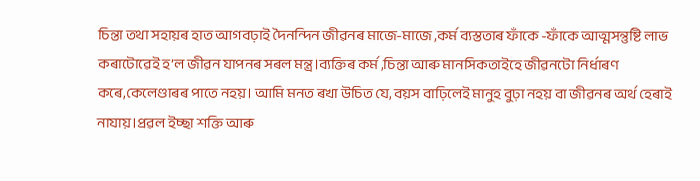চিন্তা তথা সহায়ৰ হাত আগবঢ়াই দৈনন্দিন জীৱনৰ মাজে-মাজে ,কৰ্ম ব্যস্ততাৰ ফাঁকে -ফাঁকে আত্মসন্তুষ্টি লাভ কৰাটোৱেই হ’ল জীৱন যাপনৰ সৰল মন্ত্ৰ।ব্যক্তিৰ কৰ্ম ,চিন্তা আৰু মানসিকতাইহে জীৱনটো নিৰ্ধাৰণ কৰে,কেলেণ্ডাৰৰ পাতে নহয়। আমি মনত ৰখা উচিত যে, বয়স বাঢ়িলেই মানুহ বুঢ়া নহয় বা জীৱনৰ অৰ্থ হেৰাই নাযায়।প্ৰৱল ইচ্ছা শক্তি আৰু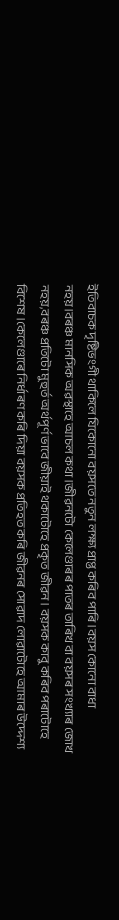ইতিবাচক দৃষ্টিভংগী থাকিলে যিকোনো বয়সতে নতুন লক্ষ্য প্ৰাপ্ত কৰিব পাৰি।বয়স কোনো বাধা নহয়।বৰঞ্চ মানসিক অৱস্থাহে আচল কথা।জীৱনটো কেলেণ্ডাৰৰ পাতৰ তাৰিখ বা বয়সৰ সংখ্যাৰ জোখ নহয়,বৰঞ্চ প্ৰতিটো মুহুৰ্ত অৰ্থপূৰ্ণ ভাবে জীয়াই থকাটোহে প্ৰকৃত জীৱন। বয়সক কাবু কৰিব পৰাটোহে বিশেষ ।কেলেণ্ডাৰে নিৰ্ধাৰণ কৰি দিয়া বয়সক প্ৰতিহত কৰি জীৱনৰ সোৱাদ লোৱাটোহে আমাৰ উদ্দেশ্য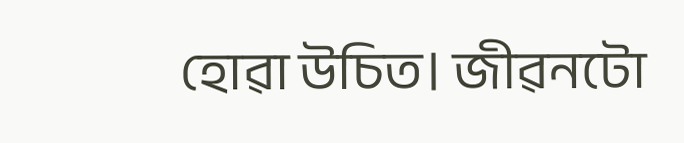হোৱা উচিত। জীৱনটো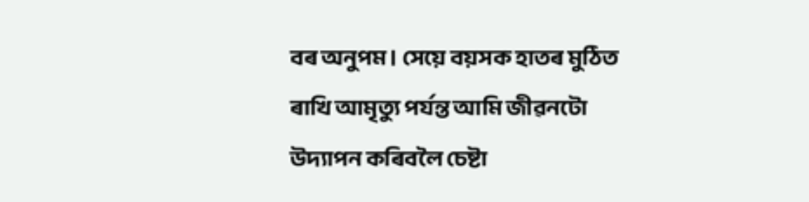বৰ অনুপম। সেয়ে বয়সক হাতৰ মুঠিত ৰাখি আমৃত্যু পৰ্যন্ত আমি জীৱনটো উদ্যাপন কৰিবলৈ চেষ্টা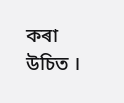কৰা উচিত ।